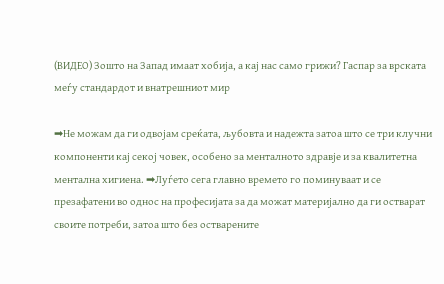(ВИДЕО) Зошто на Запад имаат хобија, а кај нас само грижи? Гаспар за врската меѓу стандардот и внатрешниот мир

➡Не можам да ги одвојам среќата, љубовта и надежта затоа што се три клучни компоненти кај секој човек, особено за менталното здравје и за квалитетна ментална хигиена. ➡Луѓето сега главно времето го поминуваат и се презафатени во однос на професијата за да можат материјално да ги остварат своите потреби, затоа што без остварените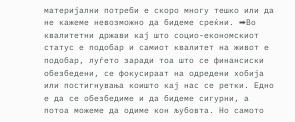материјални потреби е скоро многу тешко или да не кажеме невозможно да бидеме среќни. ➡Во квалитетни држави кај што социо-економскиот статус е подобар и самиот квалитет на живот е подобар, луѓето заради тоа што се финансиски обезбедени, се фокусираат на одредени хобија или постигнувања коишто кај нас се ретки. Едно е да се обезбедиме и да бидеме сигурни, а потоа можеме да одиме кон љубовта. Но самото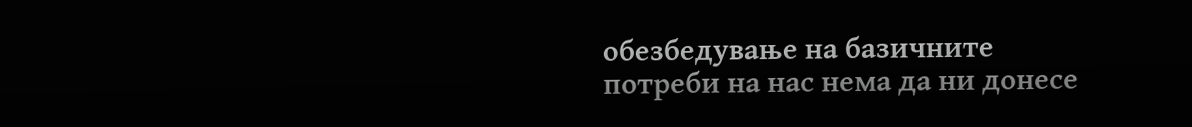обезбедување на базичните потреби на нас нема да ни донесе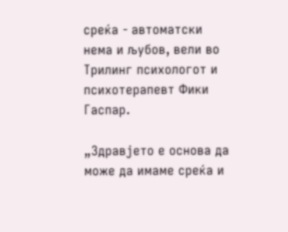среќа - автоматски нема и љубов, вели во Трилинг психологот и психотерапевт Фики Гаспар.

„Здравјето е основа да може да имаме среќа и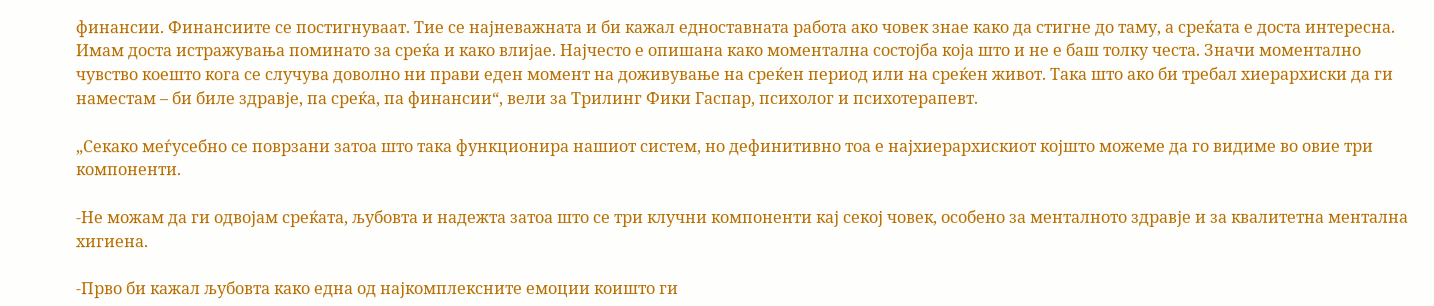финансии. Финансиите се постигнуваат. Тие се најневажната и би кажал едноставната работа ако човек знае како да стигне до таму, а среќата е доста интересна. Имам доста истражувања поминато за среќа и како влијае. Најчесто е опишана како моментална состојба која што и не е баш толку честа. Значи моментално чувство коешто кога се случува доволно ни прави еден момент на доживување на среќен период или на среќен живот. Така што ако би требал хиерархиски да ги наместам – би биле здравје, па среќа, па финансии“, вели за Трилинг Фики Гаспар, психолог и психотерапевт.

„Секако меѓусебно се поврзани затоа што така функционира нашиот систем, но дефинитивно тоа е најхиерархискиот којшто можеме да го видиме во овие три компоненти.

-Не можам да ги одвојам среќата, љубовта и надежта затоа што се три клучни компоненти кај секој човек, особено за менталното здравје и за квалитетна ментална хигиена.

-Прво би кажал љубовта како една од најкомплексните емоции коишто ги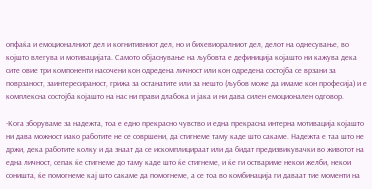опфаќа и емоционалниот дел и когнитивниот дел, но и бихевиоралниот дел, делот на однесување, во којшто влегува и мотивацијата. Самото објаснување на љубовта е дефиниција којашто ни кажува дека сите овие три компоненти насочени кон одредена личност или кон одредена состојба се врзани за поврзаност, заинтересираност, грижа за останатите или за нешто (љубов може да имаме кон професија) и е комплексна состојба којашто на нас ни прави длабока и јака и ни дава силен емоционален одговор.

-Кога зборуваме за надежта, тоа е едно прекрасно чувство и една прекрасна интерна мотивација којашто ни дава можност иако работите не се совршени, да стигнеме таму каде што сакаме. Надежта е таа што не држи, дека работите колку и да знаат да се искомплицираат или да бидат предизвикувачки во животот на една личност, сепак ќе стигнеме до таму каде што ќе стигнеме, и ќе ги оствариме некои желби, некои соништа, ќе помогнеме кај што сакаме да помогнеме, а се тоа во комбинација ги даваат тие моменти на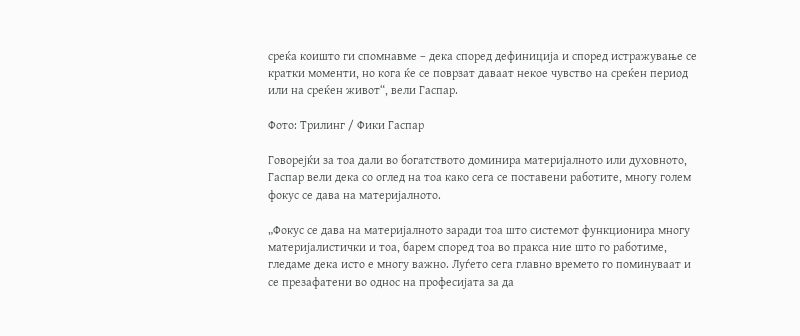среќа коишто ги спомнавме – дека според дефиниција и според истражување се кратки моменти, но кога ќе се поврзат даваат некое чувство на среќен период или на среќен живот“, вели Гаспар.

Фото: Трилинг / Фики Гаспар

Говорејќи за тоа дали во богатството доминира материјалното или духовното, Гаспар вели дека со оглед на тоа како сега се поставени работите, многу голем фокус се дава на материјалното.

„Фокус се дава на материјалното заради тоа што системот функционира многу материјалистички и тоа, барем според тоа во пракса ние што го работиме, гледаме дека исто е многу важно. Луѓето сега главно времето го поминуваат и се презафатени во однос на професијата за да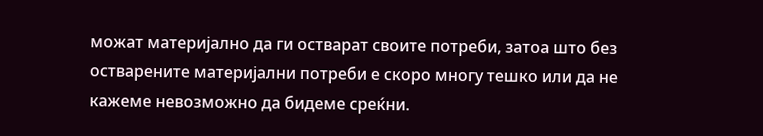можат материјално да ги остварат своите потреби, затоа што без остварените материјални потреби е скоро многу тешко или да не кажеме невозможно да бидеме среќни.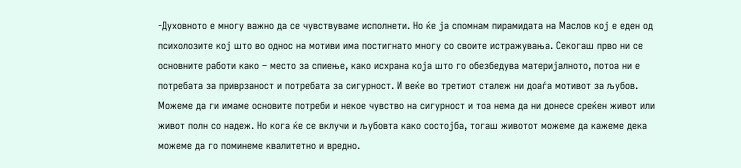-Духовното е многу важно да се чувствуваме исполнети. Но ќе ја спомнам пирамидата на Маслов кој е еден од психолозите кој што во однос на мотиви има постигнато многу со своите истражувања. Секогаш прво ни се основните работи како – место за спиење, како исхрана која што го обезбедува материјалното, потоа ни е потребата за приврзаност и потребата за сигурност. И веќе во третиот сталеж ни доаѓа мотивот за љубов. Можеме да ги имаме основите потреби и некое чувство на сигурност и тоа нема да ни донесе среќен живот или живот полн со надеж. Но кога ќе се вклучи и љубовта како состојба, тогаш животот можеме да кажеме дека можеме да го поминеме квалитетно и вредно.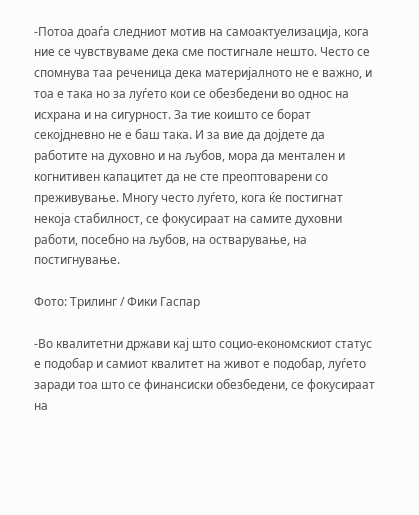-Потоа доаѓа следниот мотив на самоактуелизација, кога ние се чувствуваме дека сме постигнале нешто. Често се спомнува таа реченица дека материјалното не е важно, и тоа е така но за луѓето кои се обезбедени во однос на исхрана и на сигурност. За тие коишто се борат секојдневно не е баш така. И за вие да дојдете да работите на духовно и на љубов, мора да ментален и когнитивен капацитет да не сте преоптоварени со преживување. Многу често луѓето, кога ќе постигнат некоја стабилност, се фокусираат на самите духовни работи, посебно на љубов, на остварување, на постигнување.

Фото: Трилинг / Фики Гаспар

-Во квалитетни држави кај што социо-економскиот статус е подобар и самиот квалитет на живот е подобар, луѓето заради тоа што се финансиски обезбедени, се фокусираат на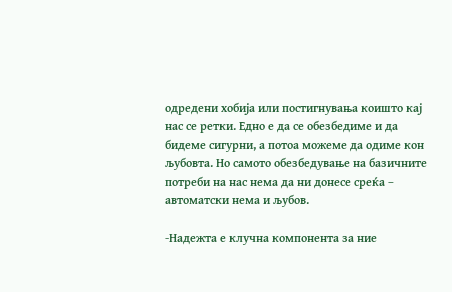одредени хобија или постигнувања коишто кај нас се ретки. Едно е да се обезбедиме и да бидеме сигурни, а потоа можеме да одиме кон љубовта. Но самото обезбедување на базичните потреби на нас нема да ни донесе среќа – автоматски нема и љубов.

-Надежта е клучна компонента за ние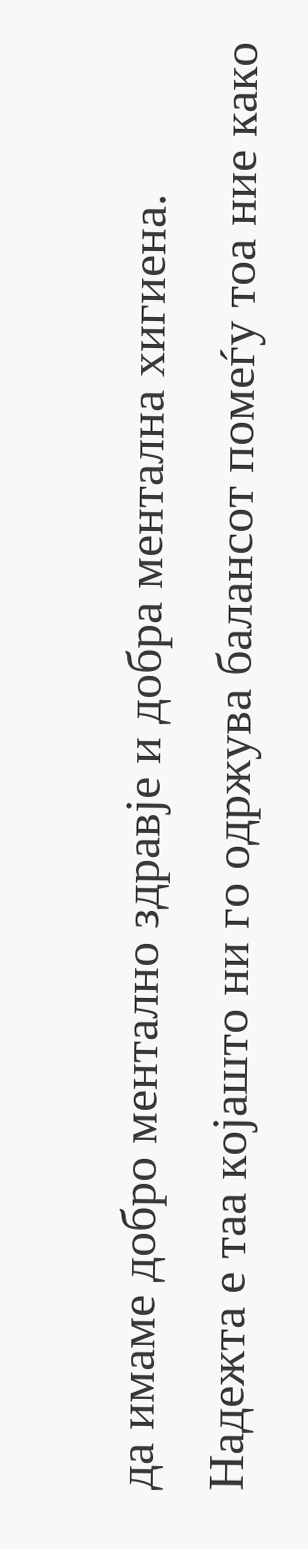да имаме добро ментално здравје и добра ментална хигиена. Надежта е таа којашто ни го одржува балансот помеѓу тоа ние како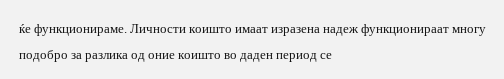ќе функционираме. Личности коишто имаат изразена надеж функционираат многу подобро за разлика од оние коишто во даден период се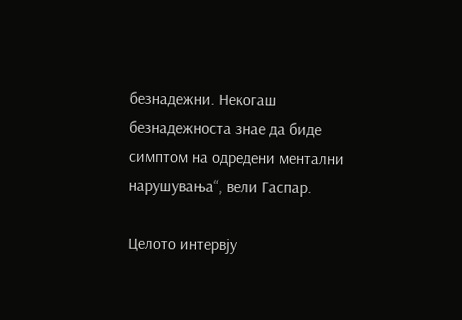безнадежни. Некогаш безнадежноста знае да биде симптом на одредени ментални нарушувања“, вели Гаспар.

Целото интервју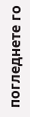погледнете го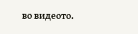во видеото.